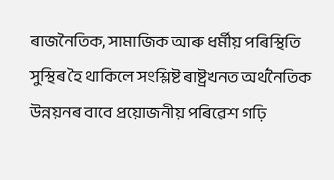ৰাজনৈতিক, সামাজিক আৰু ধৰ্মীয় পৰিস্থিতি সুস্থিৰ হৈ থাকিলে সংশ্লিষ্ট ৰাষ্ট্ৰখনত অৰ্থনৈতিক উন্নয়নৰ বাবে প্ৰয়োজনীয় পৰিৱেশ গঢ়ি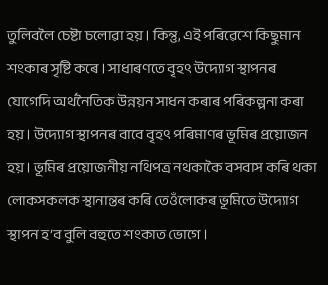তুলিবলৈ চেষ্টা চলোৱা হয় । কিন্তু, এই পৰিৱেশে কিছুমান শংকাৰ সৃষ্টি কৰে । সাধাৰণতে বৃহৎ উদ্যোগ স্থাপনৰ যোগেদি অৰ্থনৈতিক উন্নয়ন সাধন কৰাৰ পৰিকল্পনা কৰা হয় । উদ্যোগ স্থাপনৰ বাবে বৃহৎ পৰিমাণৰ ভূমিৰ প্ৰয়োজন হয় । ভূমিৰ প্ৰয়োজনীয় নথিপত্ৰ নথকাকৈ বসবাস কৰি থকা লোকসকলক স্থানান্তৰ কৰি তেওঁলোকৰ ভূমিতে উদ্যোগ স্থাপন হ’ব বুলি বহুতে শংকাত ভোগে ।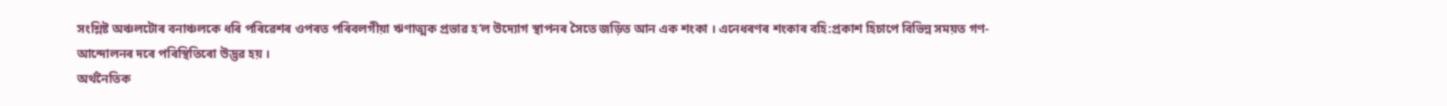সংশ্লিষ্ট অঞ্চলটোৰ বনাঞ্চলকে ধৰি পৰিৱেশৰ ওপৰত পৰিবলগীয়া ঋণাত্মক প্ৰভাৱ হ’ল উদ্যোগ স্থাপনৰ সৈতে জড়িত আন এক শংকা । এনেধৰণৰ শংকাৰ বহি:প্ৰকাশ হিচাপে বিভিন্ন সময়ত গণ-আন্দোলনৰ দৰে পৰিস্থিতিৰো উদ্ভৱ হয় ।
অৰ্থনৈতিক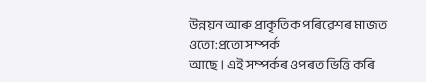উন্নয়ন আৰু প্ৰাকৃতিক পৰিৱেশৰ মাজত ওতো:প্ৰতো সম্পৰ্ক
আছে । এই সম্পৰ্কৰ ওপৰত ভিত্তি কৰি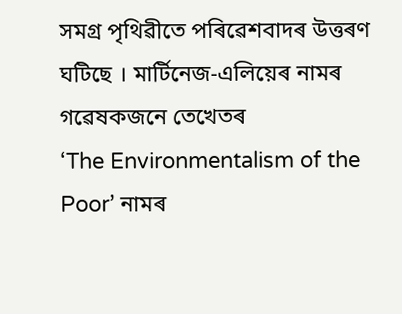সমগ্ৰ পৃথিৱীতে পৰিৱেশবাদৰ উত্তৰণ ঘটিছে । মাৰ্টিনেজ-এলিয়েৰ নামৰ গৱেষকজনে তেখেতৰ
‘The Environmentalism of the Poor’ নামৰ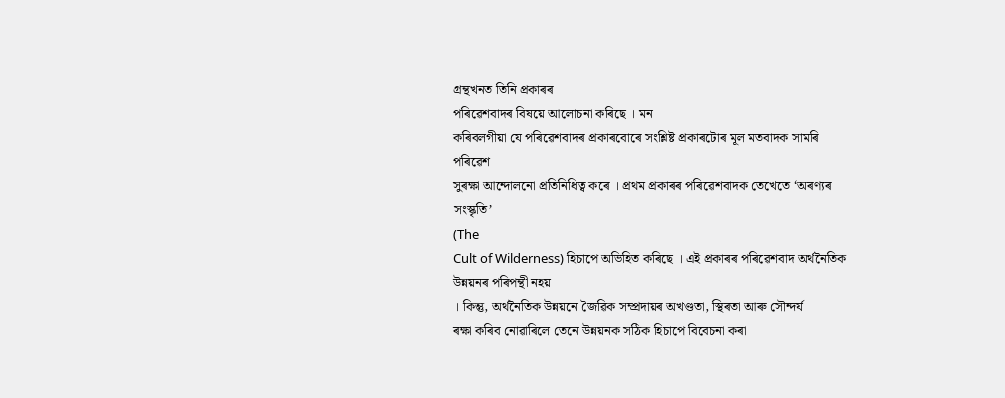গ্ৰন্থখনত তিনি প্ৰকাৰৰ
পৰিৱেশবাদৰ বিষয়ে আলোচনা কৰিছে । মন
কৰিবলগীয়া যে পৰিৱেশবাদৰ প্ৰকাৰবোৰে সংশ্লিষ্ট প্ৰকাৰটোৰ মূল মতবাদক সামৰি পৰিৱেশ
সুৰক্ষা আন্দোলনো প্ৰতিনিধিত্ব কৰে । প্ৰথম প্ৰকাৰৰ পৰিৱেশবাদক তেখেতে ‘অৰণ্যৰ সংস্কৃতি’
(The
Cult of Wilderness) হিচাপে অভিহিত কৰিছে । এই প্ৰকাৰৰ পৰিৱেশবাদ অৰ্থনৈতিক উন্নয়নৰ পৰিপন্থী নহয়
। কিন্তু, অৰ্থনৈতিক উন্নয়নে জৈৱিক সম্প্ৰদায়ৰ অখণ্ডতা, স্থিৰতা আৰু সৌন্দৰ্য
ৰক্ষা কৰিব নোৱাৰিলে তেনে উন্নয়নক সঠিক হিচাপে বিবেচনা কৰা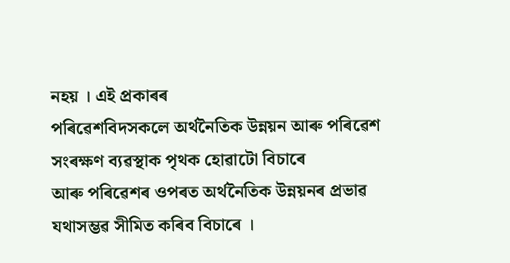নহয় । এই প্ৰকাৰৰ
পৰিৱেশবিদসকলে অৰ্থনৈতিক উন্নয়ন আৰু পৰিৱেশ সংৰক্ষণ ব্যৱস্থাক পৃথক হোৱাটো বিচাৰে
আৰু পৰিৱেশৰ ওপৰত অৰ্থনৈতিক উন্নয়নৰ প্ৰভাৱ যথাসম্ভৱ সীমিত কৰিব বিচাৰে ।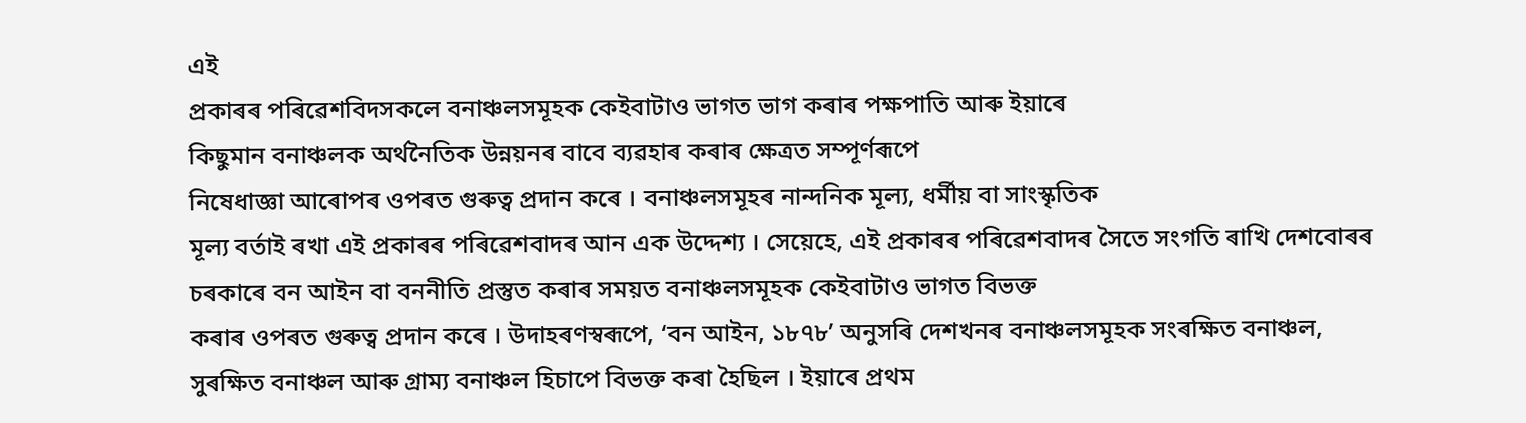এই
প্ৰকাৰৰ পৰিৱেশবিদসকলে বনাঞ্চলসমূহক কেইবাটাও ভাগত ভাগ কৰাৰ পক্ষপাতি আৰু ইয়াৰে
কিছুমান বনাঞ্চলক অৰ্থনৈতিক উন্নয়নৰ বাবে ব্যৱহাৰ কৰাৰ ক্ষেত্ৰত সম্পূৰ্ণৰূপে
নিষেধাজ্ঞা আৰোপৰ ওপৰত গুৰুত্ব প্ৰদান কৰে । বনাঞ্চলসমূহৰ নান্দনিক মূল্য, ধৰ্মীয় বা সাংস্কৃতিক
মূল্য বৰ্তাই ৰখা এই প্ৰকাৰৰ পৰিৱেশবাদৰ আন এক উদ্দেশ্য । সেয়েহে, এই প্ৰকাৰৰ পৰিৱেশবাদৰ সৈতে সংগতি ৰাখি দেশবোৰৰ
চৰকাৰে বন আইন বা বননীতি প্ৰস্তুত কৰাৰ সময়ত বনাঞ্চলসমূহক কেইবাটাও ভাগত বিভক্ত
কৰাৰ ওপৰত গুৰুত্ব প্ৰদান কৰে । উদাহৰণস্বৰূপে, ‘বন আইন, ১৮৭৮’ অনুসৰি দেশখনৰ বনাঞ্চলসমূহক সংৰক্ষিত বনাঞ্চল,
সুৰক্ষিত বনাঞ্চল আৰু গ্ৰাম্য বনাঞ্চল হিচাপে বিভক্ত কৰা হৈছিল । ইয়াৰে প্ৰথম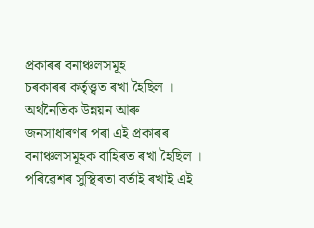প্ৰকাৰৰ বনাঞ্চলসমূহ
চৰকাৰৰ কৰ্তৃত্ত্বত ৰখা হৈছিল । অৰ্থনৈতিক উন্নয়ন আৰু জনসাধাৰণৰ পৰা এই প্ৰকাৰৰ
বনাঞ্চলসমূহক বাহিৰত ৰখা হৈছিল । পৰিৱেশৰ সুস্থিৰতা বৰ্তাই ৰখাই এই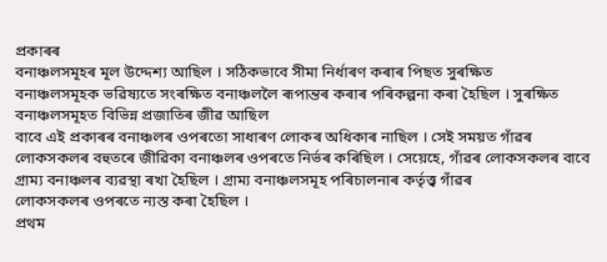প্ৰকাৰৰ
বনাঞ্চলসমূহৰ মূল উদ্দেশ্য আছিল । সঠিকভাবে সীমা নিৰ্ধাৰণ কৰাৰ পিছত সুৰক্ষিত
বনাঞ্চলসমূহক ভৱিষ্যতে সংৰক্ষিত বনাঞ্চললৈ ৰূপান্তৰ কৰাৰ পৰিকল্পনা কৰা হৈছিল । সুৰক্ষিত বনাঞ্চলসমূহত বিভিন্ন প্ৰজাতিৰ জীৱ আছিল
বাবে এই প্ৰকাৰৰ বনাঞ্চলৰ ওপৰতো সাধাৰণ লোকৰ অধিকাৰ নাছিল । সেই সময়ত গাঁৱৰ
লোকসকলৰ বহুতৰে জীৱিকা বনাঞ্চলৰ ওপৰতে নিৰ্ভৰ কৰিছিল । সেয়েহে, গাঁৱৰ লোকসকলৰ বাবে
গ্ৰাম্য বনাঞ্চলৰ ব্যৱস্থা ৰখা হৈছিল । গ্ৰাম্য বনাঞ্চলসমূহ পৰিচালনাৰ কৰ্তৃত্ত্ব গাঁৱৰ
লোকসকলৰ ওপৰতে ন্যস্ত কৰা হৈছিল ।
প্ৰথম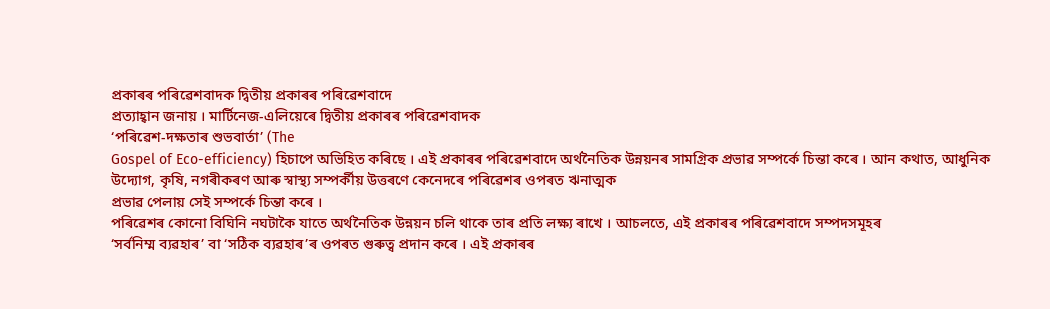প্ৰকাৰৰ পৰিৱেশবাদক দ্বিতীয় প্ৰকাৰৰ পৰিৱেশবাদে
প্ৰত্যাহ্বান জনায় । মাৰ্টিনেজ-এলিয়েৰে দ্বিতীয় প্ৰকাৰৰ পৰিৱেশবাদক
‘পৰিৱেশ-দক্ষতাৰ শুভবাৰ্তা’ (The
Gospel of Eco-efficiency) হিচাপে অভিহিত কৰিছে । এই প্ৰকাৰৰ পৰিৱেশবাদে অৰ্থনৈতিক উন্নয়নৰ সামগ্ৰিক প্ৰভাৱ সম্পৰ্কে চিন্তা কৰে । আন কথাত, আধুনিক
উদ্যোগ, কৃষি, নগৰীকৰণ আৰু স্বাস্থ্য সম্পৰ্কীয় উত্তৰণে কেনেদৰে পৰিৱেশৰ ওপৰত ঋনাত্মক
প্ৰভাৱ পেলায় সেই সম্পৰ্কে চিন্তা কৰে ।
পৰিৱেশৰ কোনো বিঘিনি নঘটাকৈ যাতে অৰ্থনৈতিক উন্নয়ন চলি থাকে তাৰ প্ৰতি লক্ষ্য ৰাখে । আচলতে, এই প্ৰকাৰৰ পৰিৱেশবাদে সম্পদসমূহৰ
‘সৰ্বনিম্ম ব্যৱহাৰ’ বা ‘সঠিক ব্যৱহাৰ’ৰ ওপৰত গুৰুত্ব প্ৰদান কৰে । এই প্ৰকাৰৰ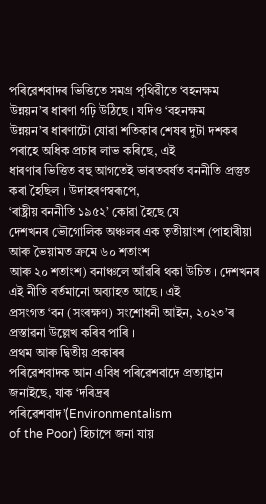পৰিৱেশবাদৰ ভিত্তিতে সমগ্ৰ পৃথিৱীতে ‘বহনক্ষম
উন্নয়ন’ৰ ধাৰণা গঢ়ি উঠিছে । যদিও ‘বহনক্ষম
উন্নয়ন’ৰ ধাৰণাটো যোৱা শতিকাৰ শেষৰ দুটা দশকৰ পৰাহে অধিক প্ৰচাৰ লাভ কৰিছে, এই
ধাৰণাৰ ভিত্তিত বহু আগতেই ভাৰতবৰ্ষত বননীতি প্ৰস্তুত কৰা হৈছিল । উদাহৰণস্বৰূপে,
‘ৰাষ্ট্ৰীয় বননীতি ১৯৫২’ কোৱা হৈছে যে
দেশখনৰ ভৌগোলিক অঞ্চলৰ এক তৃতীয়াংশ (পাহাৰীয়া আৰু ভৈয়ামত ক্ৰমে ৬০ শতাংশ
আৰু ২০ শতাংশ) বনাঞ্চলে আঁৱৰি থকা উচিত । দেশখনৰ এই নীতি বৰ্তমানো অব্যাহত আছে । এই
প্ৰসংগত ‘বন (সংৰক্ষণ) সংশোধনী আইন, ২০২৩’ৰ প্ৰস্তাৱনা উল্লেখ কৰিব পাৰি ।
প্ৰথম আৰু দ্বিতীয় প্ৰকাৰৰ
পৰিৱেশবাদক আন এবিধ পৰিৱেশবাদে প্ৰত্যাহ্বান জনাইছে, যাক ‘দৰিদ্ৰৰ পৰিৱেশবাদ’(Environmentalism
of the Poor) হিচাপে জনা যায়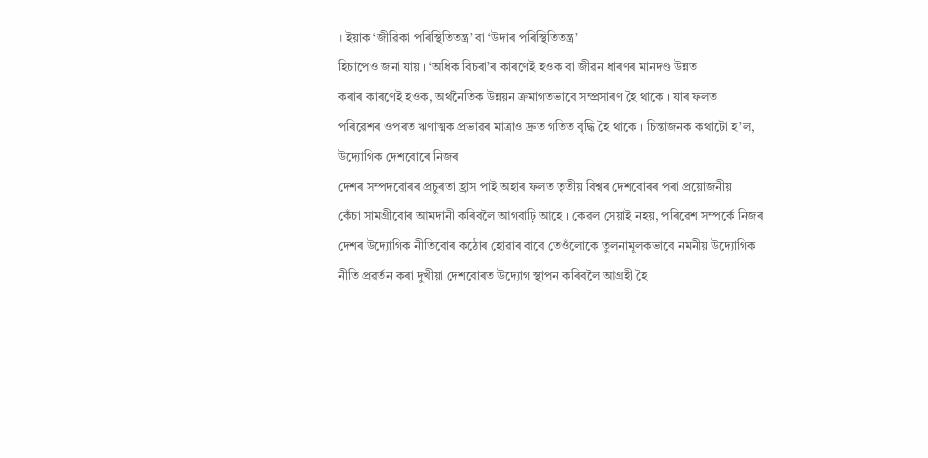। ইয়াক ‘জীৱিকা পৰিস্থিতিতন্ত্ৰ’ বা ‘উদাৰ পৰিস্থিতিতন্ত্ৰ’
হিচাপেও জনা যায় । ‘অধিক বিচৰা’ৰ কাৰণেই হওক বা জীৱন ধাৰণৰ মানদণ্ড উন্নত
কৰাৰ কাৰণেই হওক, অৰ্থনৈতিক উন্নয়ন ক্ৰমাগতভাবে সম্প্ৰসাৰণ হৈ থাকে । যাৰ ফলত
পৰিৱেশৰ ওপৰত ঋণাত্মক প্ৰভাৱৰ মাত্ৰাও দ্ৰুত গতিত বৃদ্ধি হৈ থাকে । চিন্তাজনক কথাটো হ’ল, উদ্যোগিক দেশবোৰে নিজৰ
দেশৰ সম্পদবোৰৰ প্ৰচুৰতা হ্ৰাস পাই অহাৰ ফলত তৃতীয় বিশ্বৰ দেশবোৰৰ পৰা প্ৰয়োজনীয়
কেঁচা সামগ্ৰীবোৰ আমদানী কৰিবলৈ আগবাঢ়ি আহে । কেৱল সেয়াই নহয়, পৰিৱেশ সম্পৰ্কে নিজৰ
দেশৰ উদ্যোগিক নীতিবোৰ কঠোৰ হোৱাৰ বাবে তেওঁলোকে তুলনামূলকভাবে নমনীয় উদ্যোগিক
নীতি প্ৰৱৰ্তন কৰা দুখীয়া দেশবোৰত উদ্যোগ স্থাপন কৰিবলৈ আগ্ৰহী হৈ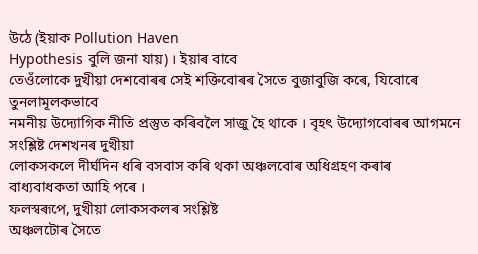উঠে (ইয়াক Pollution Haven
Hypothesis বুলি জনা যায়) । ইয়াৰ বাবে
তেওঁলোকে দুখীয়া দেশবোৰৰ সেই শক্তিবোৰৰ সৈতে বুজাবুজি কৰে, যিবোৰে তুনলামূলকভাবে
নমনীয় উদ্যোগিক নীতি প্ৰস্তুত কৰিবলৈ সাজু হৈ থাকে । বৃহৎ উদ্যোগবোৰৰ আগমনে সংশ্লিষ্ট দেশখনৰ দুখীয়া
লোকসকলে দীৰ্ঘদিন ধৰি বসবাস কৰি থকা অঞ্চলবোৰ অধিগ্ৰহণ কৰাৰ বাধ্যবাধকতা আহি পৰে ।
ফলস্বৰূপে, দুখীয়া লোকসকলৰ সংশ্লিষ্ট
অঞ্চলটোৰ সৈতে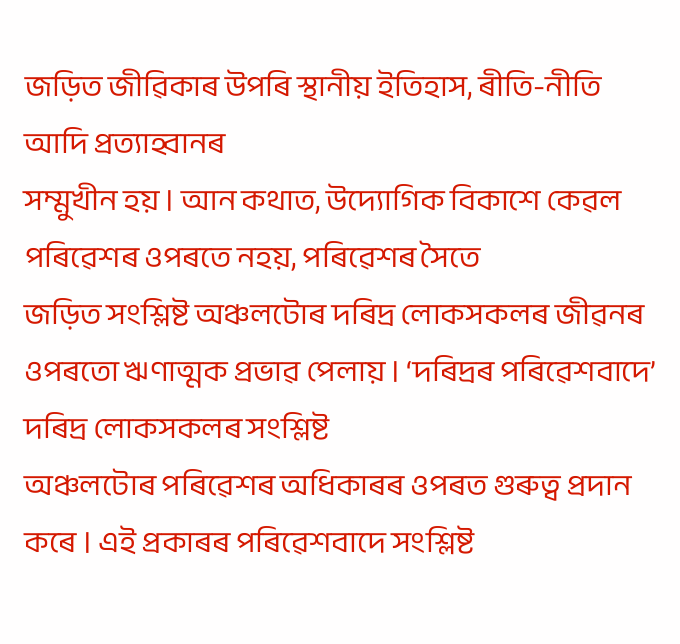জড়িত জীৱিকাৰ উপৰি স্থানীয় ইতিহাস, ৰীতি-নীতি আদি প্ৰত্যাহ্বানৰ
সম্মুখীন হয় । আন কথাত, উদ্যোগিক বিকাশে কেৱল পৰিৱেশৰ ওপৰতে নহয়, পৰিৱেশৰ সৈতে
জড়িত সংশ্লিষ্ট অঞ্চলটোৰ দৰিদ্ৰ লোকসকলৰ জীৱনৰ ওপৰতো ঋণাত্মক প্ৰভাৱ পেলায় । ‘দৰিদ্ৰৰ পৰিৱেশবাদে’ দৰিদ্ৰ লোকসকলৰ সংশ্লিষ্ট
অঞ্চলটোৰ পৰিৱেশৰ অধিকাৰৰ ওপৰত গুৰুত্ব প্ৰদান কৰে । এই প্ৰকাৰৰ পৰিৱেশবাদে সংশ্লিষ্ট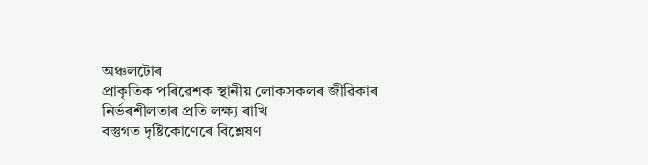অঞ্চলটোৰ
প্ৰাকৃতিক পৰিৱেশক স্থানীয় লোকসকলৰ জীৱিকাৰ নিৰ্ভৰশীলতাৰ প্ৰতি লক্ষ্য ৰাখি
বস্তুগত দৃষ্টিকোণেৰে বিশ্লেষণ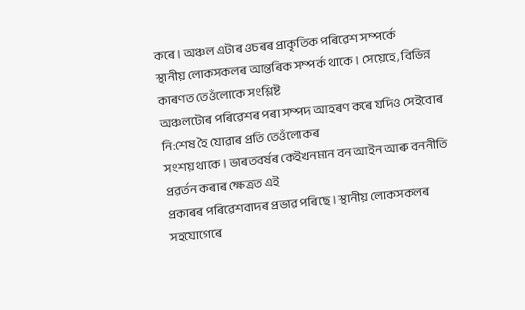কৰে । অঞ্চল এটাৰ ওচৰৰ প্ৰাকৃতিক পৰিৱেশ সম্পৰ্কে
স্থানীয় লোকসকলৰ আন্তৰিক সম্পৰ্ক থাকে । সেয়েহে, বিভিন্ন কাৰণত তেওঁলোকে সংশ্লিষ্ট
অঞ্চলটোৰ পৰিৱেশৰ পৰা সম্পদ আহৰণ কৰে যদিও সেইবোৰ নি:শেষ হৈ যোৱাৰ প্ৰতি তেওঁলোকৰ
সংশয় থাকে । ভাৰতবৰ্ষৰ কেইখনমান বন আইন আৰু বননীতি প্ৰৱৰ্তন কৰাৰ ক্ষেত্ৰত এই
প্ৰকাৰৰ পৰিৱেশবাদৰ প্ৰভাৱ পৰিছে । স্থানীয় লোকসকলৰ সহযোগেৰে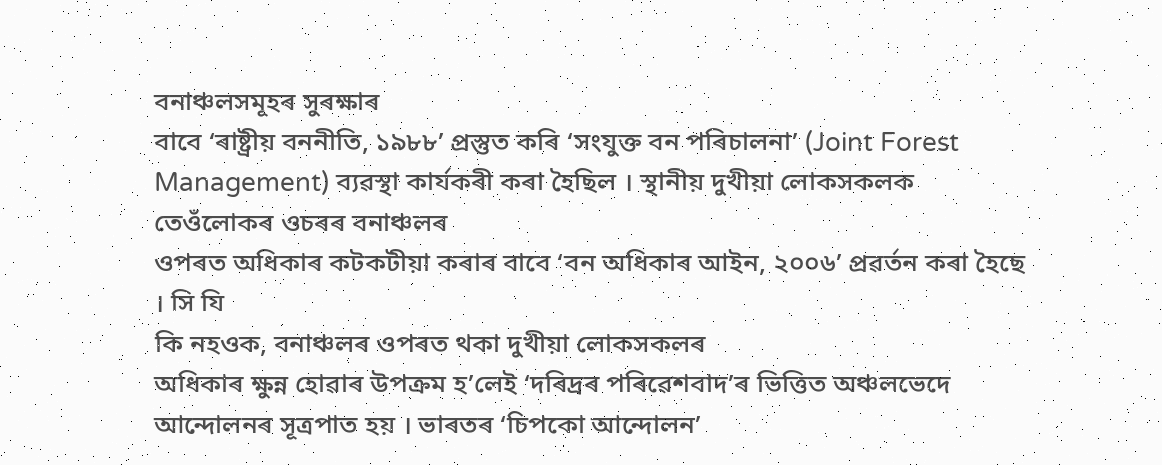বনাঞ্চলসমূহৰ সুৰক্ষাৰ
বাবে ‘ৰাষ্ট্ৰীয় বননীতি, ১৯৮৮’ প্ৰস্তুত কৰি ‘সংযুক্ত বন পৰিচালনা’ (Joint Forest
Management) ব্যৱস্থা কাৰ্যকৰী কৰা হৈছিল । স্থানীয় দুখীয়া লোকসকলক তেওঁলোকৰ ওচৰৰ বনাঞ্চলৰ
ওপৰত অধিকাৰ কটকটীয়া কৰাৰ বাবে ‘বন অধিকাৰ আইন, ২০০৬’ প্ৰৱৰ্তন কৰা হৈছে । সি যি
কি নহওক, বনাঞ্চলৰ ওপৰত থকা দুখীয়া লোকসকলৰ
অধিকাৰ ক্ষুন্ন হোৱাৰ উপক্ৰম হ’লেই ‘দৰিদ্ৰৰ পৰিৱেশবাদ’ৰ ভিত্তিত অঞ্চলভেদে
আন্দোলনৰ সূত্ৰপাত হয় । ভাৰতৰ ‘চিপকো আন্দোলন’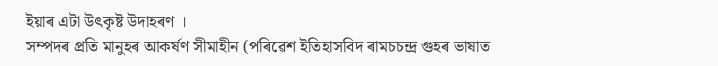ইয়াৰ এটা উৎকৃষ্ট উদাহৰণ ।
সম্পদৰ প্ৰতি মানুহৰ আকৰ্ষণ সীমাহীন (পৰিৱেশ ইতিহাসবিদ ৰামচচন্দ্ৰ গুহৰ ভাষাত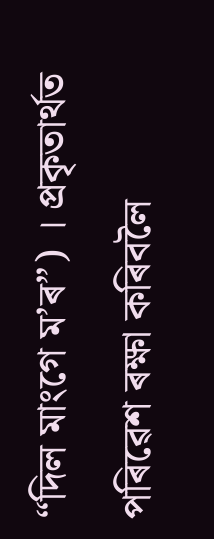“দিল মাংগে ম’ৰ”) । প্ৰকৃতাৰ্থত পৰিৱেশ ৰক্ষা কৰিবলৈ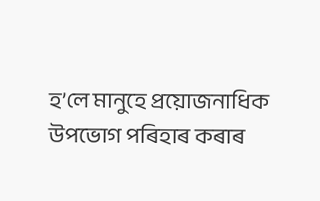হ’লে মানুহে প্ৰয়োজনাধিক উপভোগ পৰিহাৰ কৰাৰ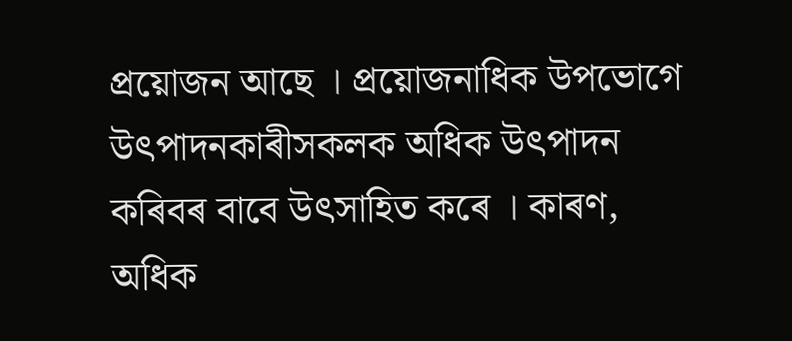প্ৰয়োজন আছে । প্ৰয়োজনাধিক উপভোগে উৎপাদনকাৰীসকলক অধিক উৎপাদন কৰিবৰ বাবে উৎসাহিত কৰে । কাৰণ, অধিক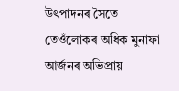উৎপাদনৰ সৈতে তেওঁলোকৰ অধিক মুনাফা আৰ্জনৰ অভিপ্ৰায়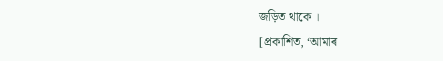জড়িত থাকে ।
[প্ৰকাশিত, ‘আমাৰ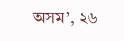অসম’, ২৬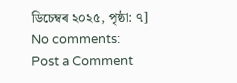ডিচেম্বৰ ২০২৫, পৃষ্ঠা: ৭]
No comments:
Post a Comment